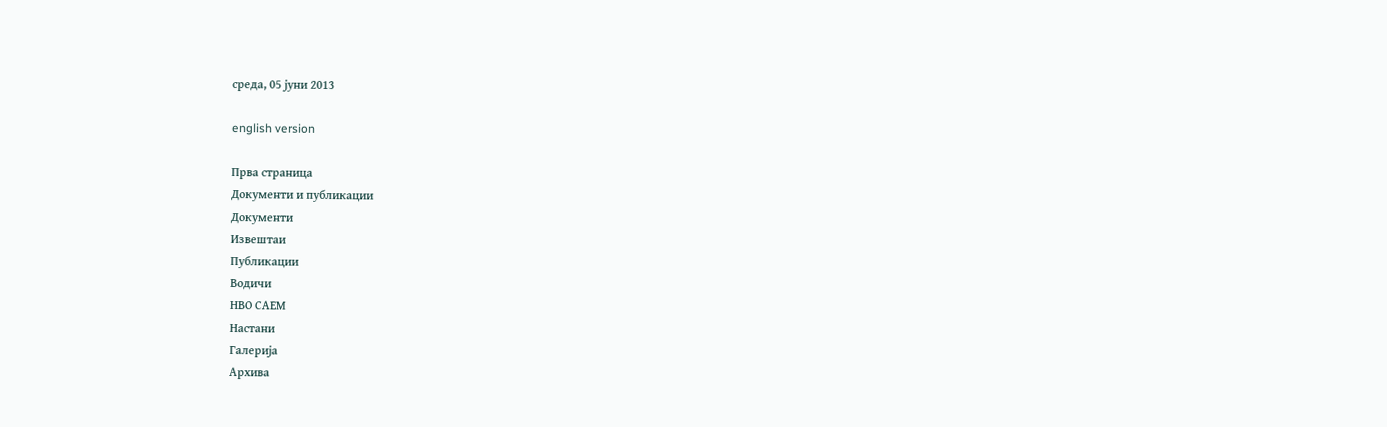среда, 05 јуни 2013

english version

Прва страница
Документи и публикации
Документи
Извештаи
Публикации
Водичи
НВО САЕМ
Настани
Галерија
Архива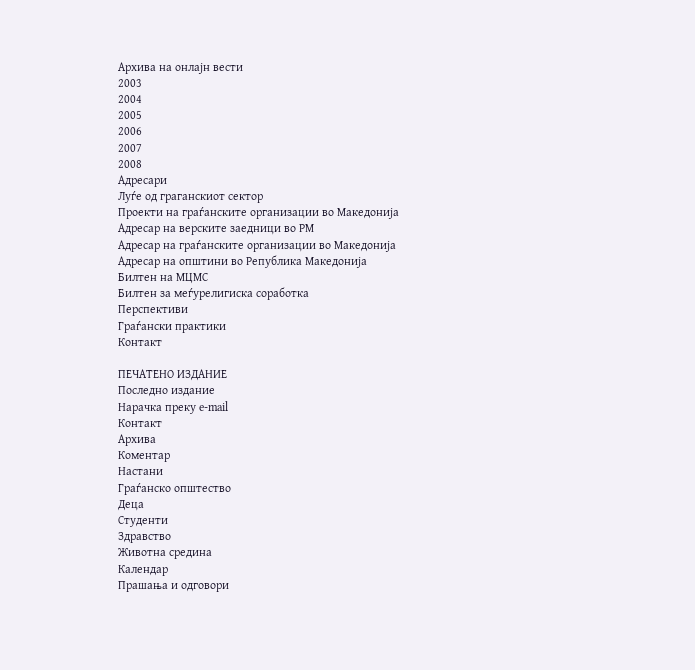Архива на онлајн вести
2003
2004
2005
2006
2007
2008
Адресари
Луѓе од граганскиот сектор
Проекти на граѓанските организации во Македонија
Адресар на верските заедници во РМ
Адресар на граѓанските организации во Македонија
Адресар на општини во Република Македонија
Билтен на МЦМС
Билтен за меѓурелигиска соработка
Перспективи
Граѓански практики
Контакт

ПЕЧАТЕНО ИЗДАНИЕ
Последно издание
Нарачка преку e-mail
Контакт
Архива
Коментар
Настани
Граѓанско општество
Деца
Студенти
Здравство
Животна средина
Календар
Прашања и одговори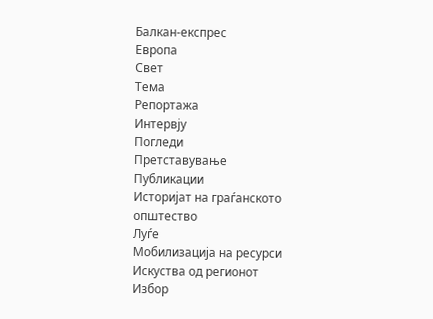Балкан-експрес
Европа
Свет
Тема
Репортажа
Интервју
Погледи
Претставување
Публикации
Историјат на граѓанското општество
Луѓе
Мобилизација на ресурси
Искуства од регионот
Избор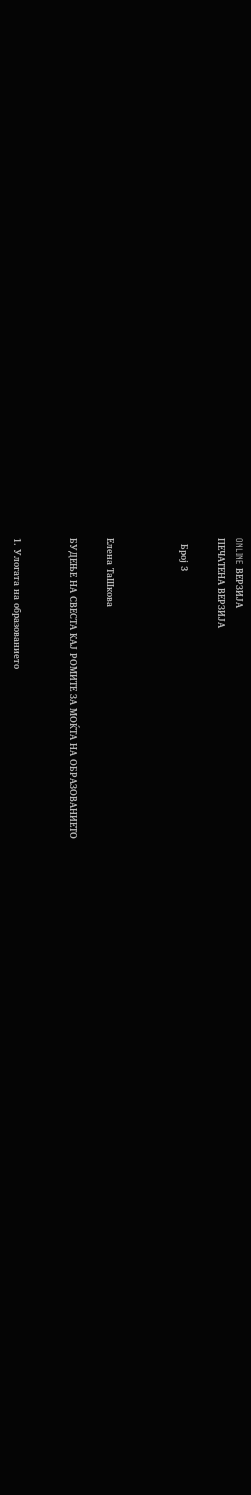ONLINE ВЕРЗИЈА
ПЕЧАТЕНА ВЕРЗИЈА

  Број 3



Елена ТаШкова

БУДЕЊЕ НА СВЕСТА КАЈ РОМИТЕ ЗА МОЌТА НА ОБРАЗОВАНИЕТО


1. Улогата на образованието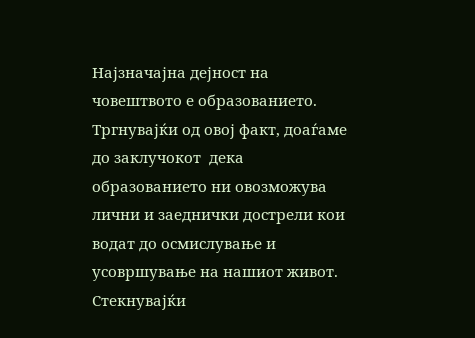Најзначајна дејност на човештвото е образованието. Тргнувајќи од овој факт, доаѓаме до заклучокот  дека образованието ни овозможува лични и заеднички дострели кои водат до осмислување и усовршување на нашиот живот. Стекнувајќи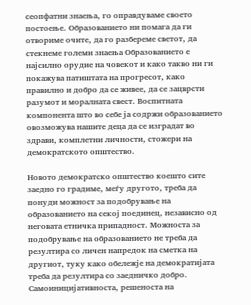сеопфатни знаења, го оправдуваме своето постоење. Образованието ни помага да ги отвориме очите, да го разбереме светот, да стекнеме големи знаења Образованието е најсилно орудие на човекот и како такво ни ги покажува патиштата на прогресот, како правилно и добро да се живее, да се зацврсти разумот и моралната свест. Воспитната компонента што во себе ја содржи образованието овозможува нашите деца да се изградат во здрави, комплетни личности, стожери на демократското општество.

Новото демократско општество коешто сите заедно го градиме, меѓу другото, треба да понуди можност за подобрување на образованието на секој поединец, независно од неговата етничка припадност. Можноста за подобрување на образованието не треба да резултира со личен напредок на сметка на другиот, туку како обележје на демократијата треба да резултира со заедничко добро. Самоиницијативноста, решеноста на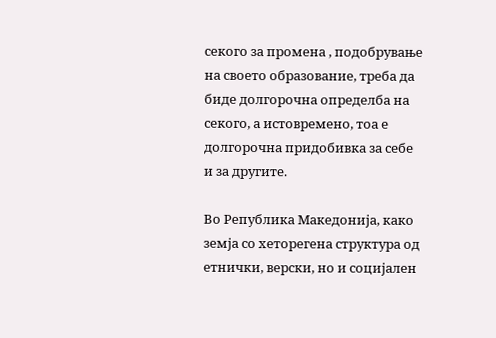секого за промена , подобрување на своето образование, треба да биде долгорочна определба на секого, а истовремено, тоа е  долгорочна придобивка за себе и за другите.

Во Република Македонија, како земја со хеторегена структура од етнички, верски, но и социјален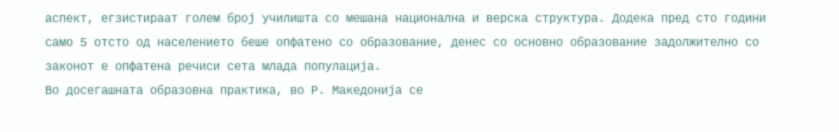аспект, егзистираат голем број училишта со мешана национална и верска структура. Додека пред сто години само 5 отсто од населението беше опфатено со образование, денес со основно образование задолжително со законот е опфатена речиси сета млада популација.
Во досегашната образовна практика, во Р. Македонија се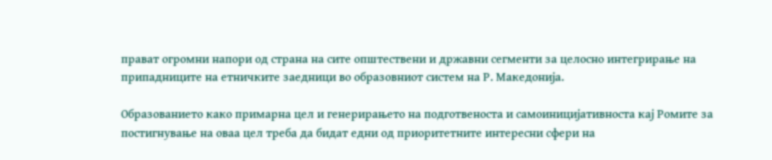прават огромни напори од страна на сите општествени и државни сегменти за целосно интегрирање на припадниците на етничките заедници во образовниот систем на Р. Македонија.

Образованието како примарна цел и генерирањето на подготвеноста и самоиницијативноста кај Ромите за постигнување на оваа цел треба да бидат едни од приоритетните интересни сфери на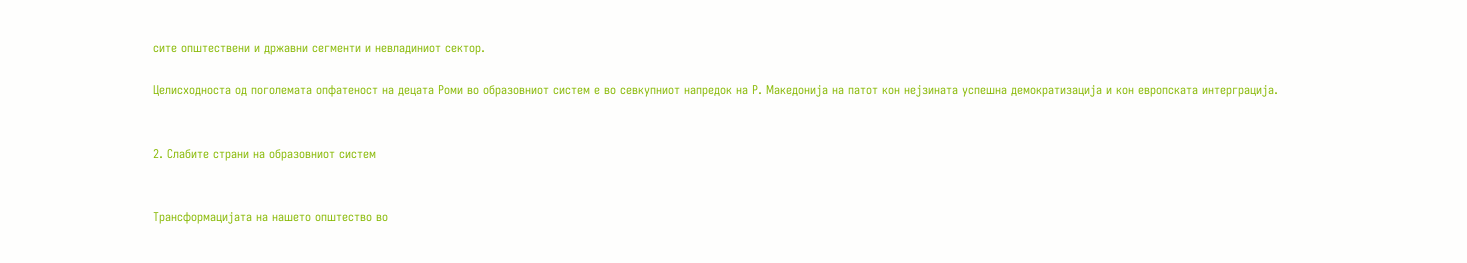сите општествени и државни сегменти и невладиниот сектор.

Целисходноста од поголемата опфатеност на децата Роми во образовниот систем е во севкупниот напредок на Р. Македонија на патот кон нејзината успешна демократизација и кон европската интерграција.


2. Слабите страни на образовниот систем


Трансформацијата на нашето општество во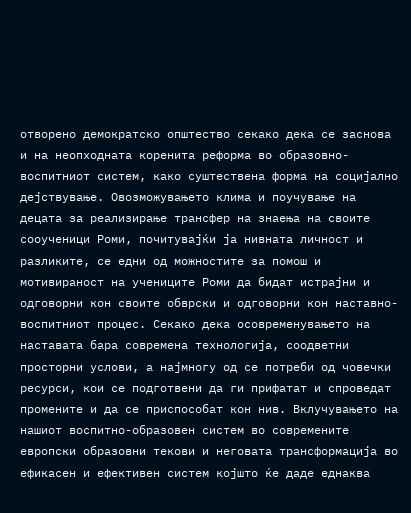отворено демократско општество секако дека се заснова и на неопходната коренита реформа во образовно-воспитниот систем, како суштествена форма на социјално дејствување. Овозможувањето клима и поучување на децата за реализирање трансфер на знаења на своите сооученици Роми, почитувајќи ја нивната личност и разликите, се едни од можностите за помош и мотивираност на учениците Роми да бидат истрајни и одговорни кон своите обврски и одговорни кон наставно-воспитниот процес. Секако дека осовременувањето на наставата бара современа технологија, соодветни просторни услови, а најмногу од сe потреби од човечки ресурси, кои се подготвени да ги прифатат и спроведат промените и да се приспособат кон нив. Вклучувањето на нашиот воспитно-образовен систем во современите европски образовни текови и неговата трансформација во ефикасен и ефективен систем којшто ќе даде еднаква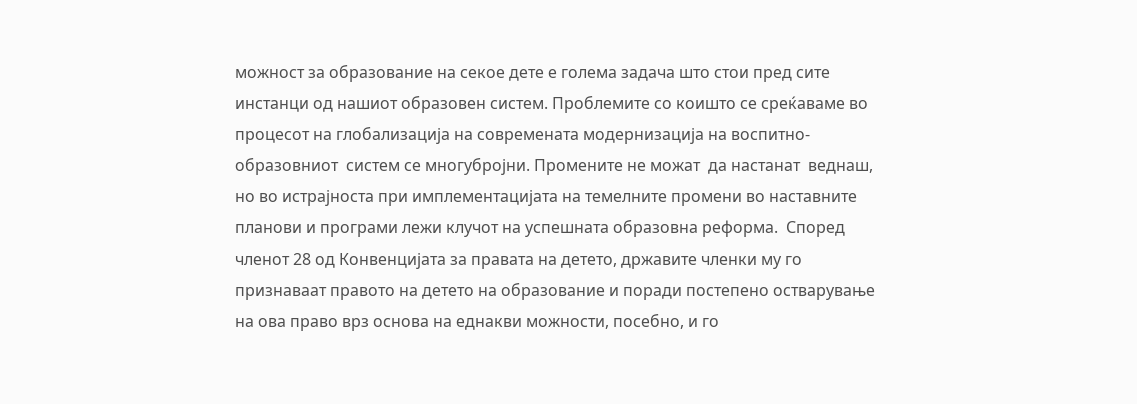можност за образование на секое дете е голема задача што стои пред сите инстанци од нашиот образовен систем. Проблемите со коишто се среќаваме во процесот на глобализација на современата модернизација на воспитно-образовниот  систем се многубројни. Промените не можат  да настанат  веднаш, но во истрајноста при имплементацијата на темелните промени во наставните планови и програми лежи клучот на успешната образовна реформа.  Според членот 28 од Конвенцијата за правата на детето, државите членки му го признаваат правото на детето на образование и поради постепено остварување на ова право врз основа на еднакви можности, посебно, и го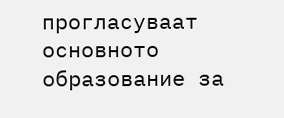прогласуваат основното образование за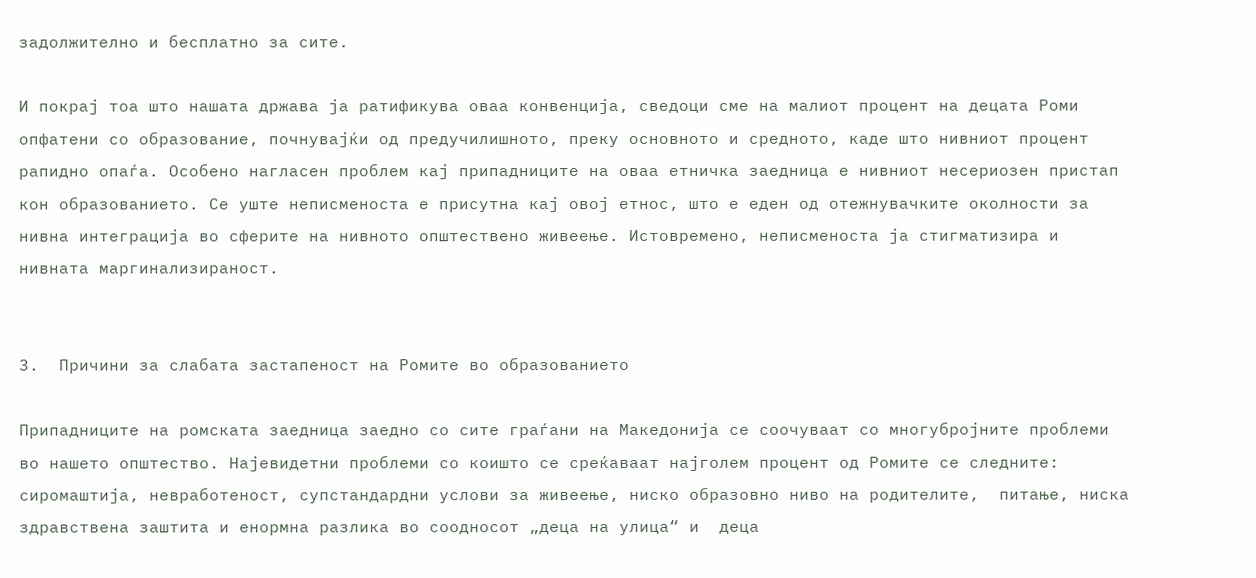задолжително и бесплатно за сите.

И покрај тоа што нашата држава ја ратификува оваа конвенција, сведоци сме на малиот процент на децата Роми опфатени со образование, почнувајќи од предучилишното, преку основното и средното, каде што нивниот процент рапидно опаѓа. Особено нагласен проблем кај припадниците на оваа етничка заедница е нивниот несериозен пристап кон образованието. Сe уште неписменоста е присутна кај овој етнос, што е еден од отежнувачките околности за нивна интеграција во сферите на нивното општествено живеење. Истовремено, неписменоста ја стигматизира и нивната маргинализираност.


3.  Причини за слабата застапеност на Ромите во образованието

Припадниците на ромската заедница заедно со сите граѓани на Македонија се соочуваат со многубројните проблеми во нашето општество. Најевидетни проблеми со коишто се среќаваат најголем процент од Ромите се следните: сиромаштија, невработеност, супстандардни услови за живеење, ниско образовно ниво на родителите,  питање, ниска здравствена заштита и енормна разлика во соодносот „деца на улица“ и  деца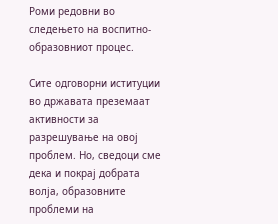Роми редовни во следењето на воспитно-образовниот процес.

Сите одговорни иституции во државата преземаат активности за разрешување на овој проблем. Но, сведоци сме дека и покрај добрата волја, образовните проблеми на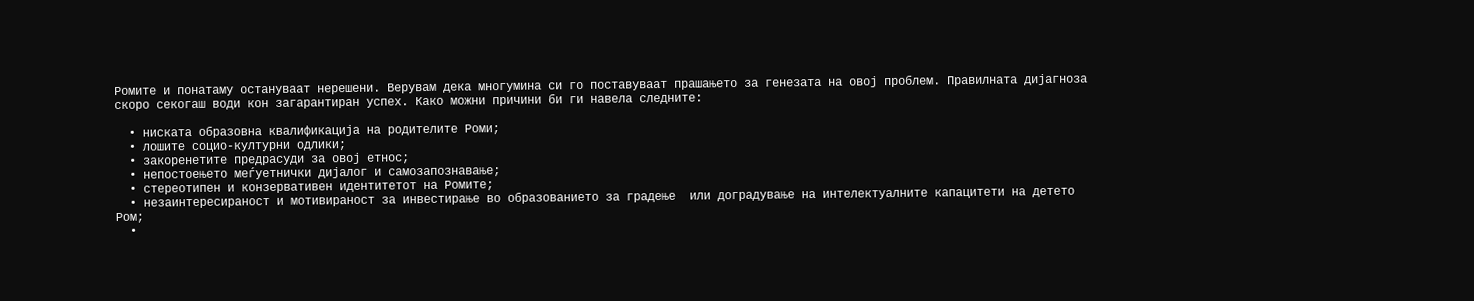Ромите и понатаму остануваат нерешени. Верувам дека многумина си го поставуваат прашањето за генезата на овој проблем. Правилната дијагноза скоро секогаш води кон загарантиран успех. Како можни причини би ги навела следните:

  • ниската образовна квалификација на родителите Роми;
  • лошите социо-културни одлики;
  • закоренетите предрасуди за овој етнос;
  • непостоењето меѓуетнички дијалог и самозапознавање;
  • стереотипен и конзервативен идентитетот на Ромите;
  • незаинтересираност и мотивираност за инвестирање во образованието за градење  или доградување на интелектуалните капацитети на детето  Ром;
  •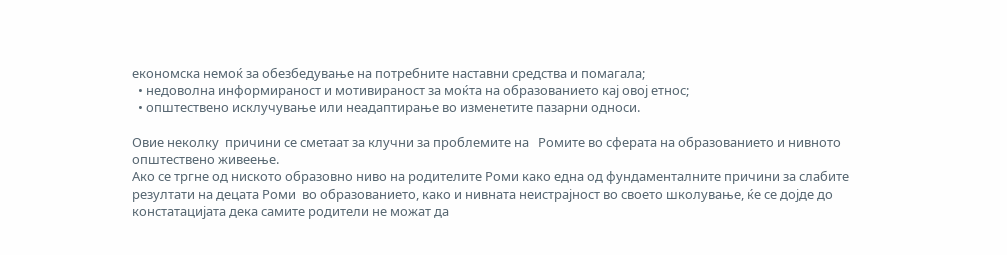економска немоќ за обезбедување на потребните наставни средства и помагала;
  • недоволна информираност и мотивираност за моќта на образованието кај овој етнос;
  • општествено исклучување или неадаптирање во изменетите пазарни односи.

Овие неколку  причини се сметаат за клучни за проблемите на   Ромите во сферата на образованието и нивното општествено живеење.
Ако се тргне од ниското образовно ниво на родителите Роми како една од фундаменталните причини за слабите резултати на децата Роми  во образованието, како и нивната неистрајност во своето школување, ќе се дојде до констатацијата дека самите родители не можат да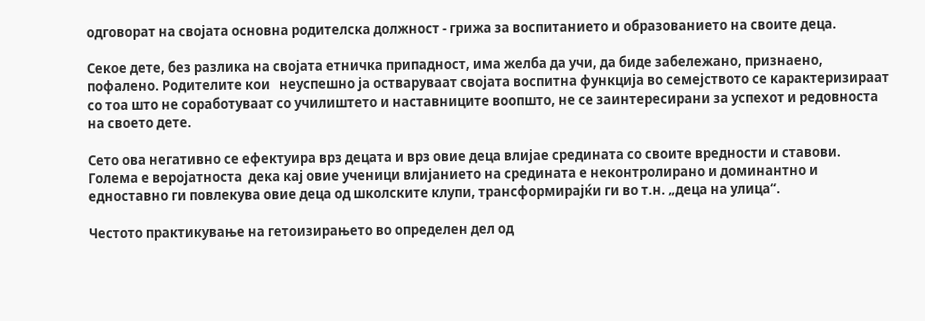одговорат на својата основна родителска должност - грижа за воспитанието и образованието на своите деца.

Секое дете, без разлика на својата етничка припадност, има желба да учи, да биде забележано, признаено, пофалено. Родителите кои   неуспешно ја остваруваат својата воспитна функција во семејството се карактеризираат со тоа што не соработуваат со училиштето и наставниците воопшто, не се заинтересирани за успехот и редовноста на своето дете.

Сето ова негативно се ефектуира врз децата и врз овие деца влијае средината со своите вредности и ставови. Голема е веројатноста  дека кај овие ученици влијанието на средината е неконтролирано и доминантно и едноставно ги повлекува овие деца од школските клупи, трансформирајќи ги во т.н. „деца на улица“.

Честото практикување на гетоизирањето во определен дел од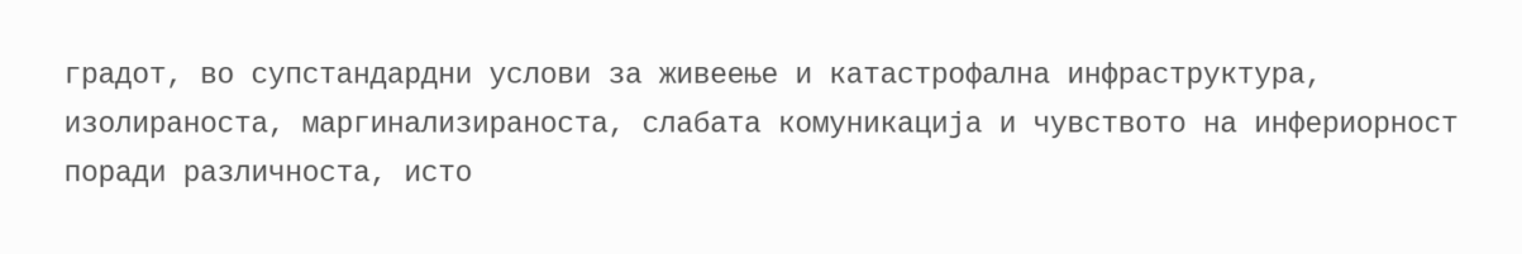градот, во супстандардни услови за живеење и катастрофална инфраструктура, изолираноста, маргинализираноста, слабата комуникација и чувството на инфериорност поради различноста, исто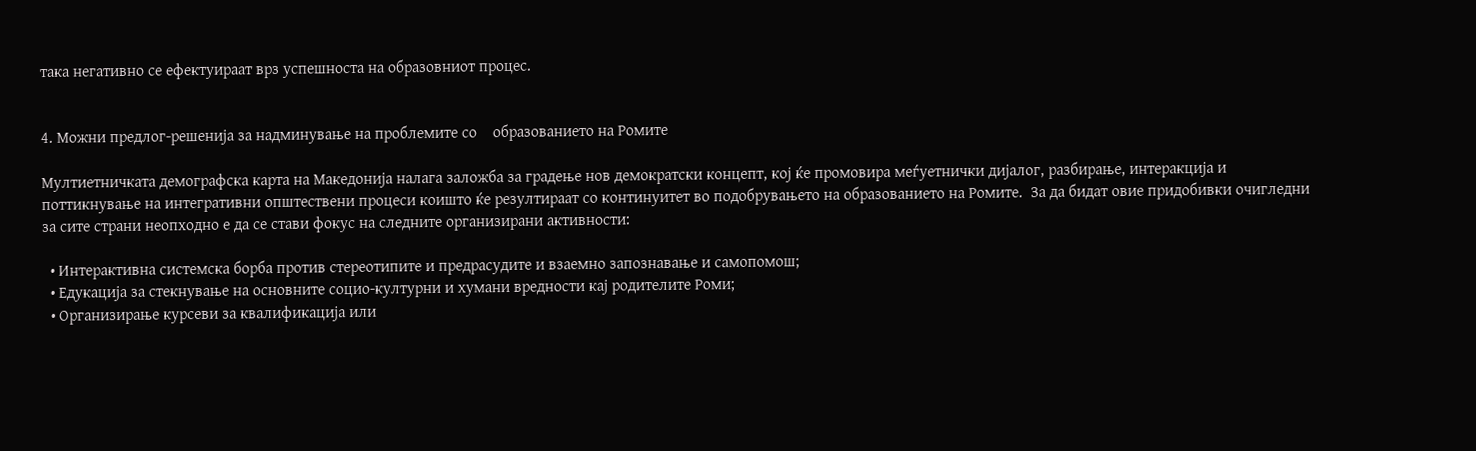така негативно се ефектуираат врз успешноста на образовниот процес.


4. Можни предлог-решенија за надминување на проблемите со    образованието на Ромите

Мултиетничката демографска карта на Македонија налага заложба за градење нов демократски концепт, кој ќе промовира меѓуетнички дијалог, разбирање, интеракција и поттикнување на интегративни општествени процеси коишто ќе резултираат со континуитет во подобрувањето на образованието на Ромите.  За да бидат овие придобивки очигледни за сите страни неопходно е да се стави фокус на следните организирани активности:

  • Интерактивна системска борба против стереотипите и предрасудите и взаемно запознавање и самопомош;
  • Едукација за стекнување на основните социо-културни и хумани вредности кај родителите Роми;
  • Организирање курсеви за квалификација или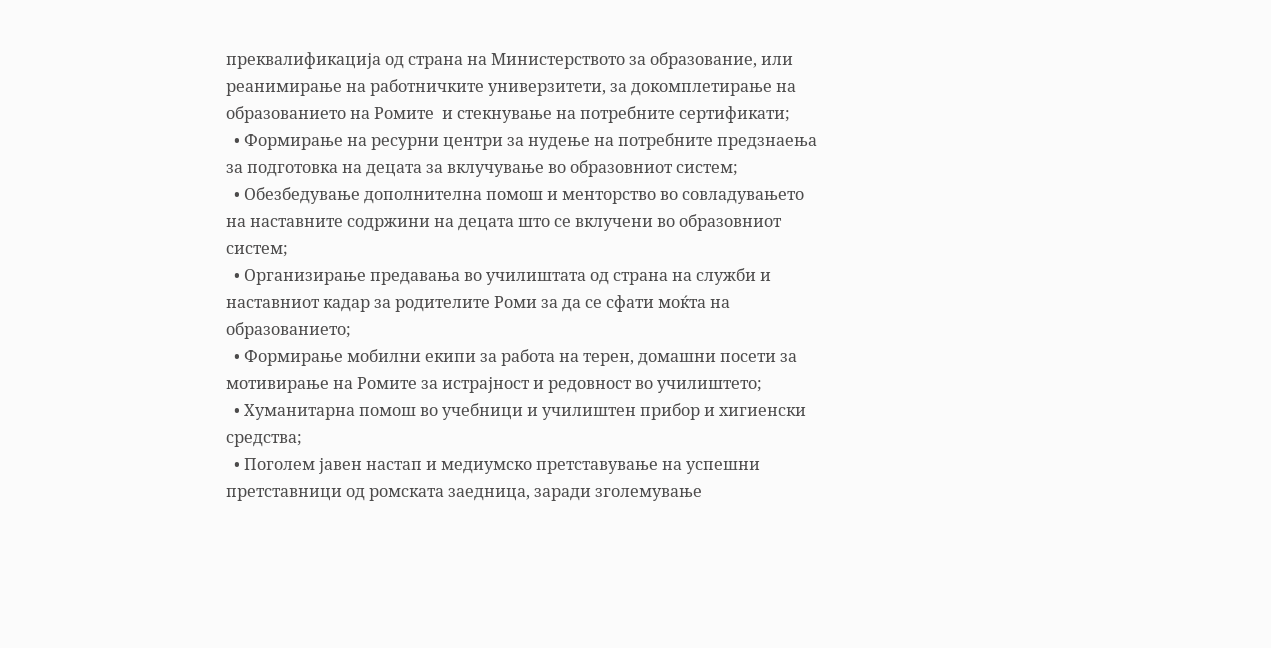преквалификација од страна на Министерството за образование, или реанимирање на работничките универзитети, за докомплетирање на образованието на Ромите  и стекнување на потребните сертификати;
  • Формирање на ресурни центри за нудење на потребните предзнаења за подготовка на децата за вклучување во образовниот систем;
  • Обезбедување дополнителна помош и менторство во совладувањето на наставните содржини на децата што се вклучени во образовниот систем;
  • Организирање предавања во училиштата од страна на служби и наставниот кадар за родителите Роми за да се сфати моќта на образованието;
  • Формирање мобилни екипи за работа на терен, домашни посети за мотивирање на Ромите за истрајност и редовност во училиштето;
  • Хуманитарна помош во учебници и училиштен прибор и хигиенски средства;
  • Поголем јавен настап и медиумско претставување на успешни претставници од ромската заедница, заради зголемување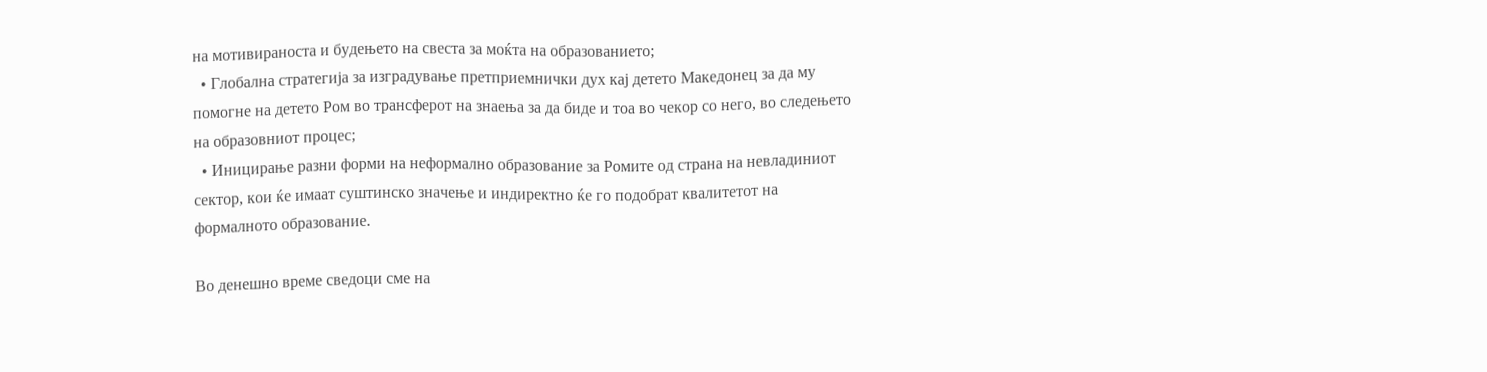на мотивираноста и будењето на свеста за моќта на образованието;
  • Глобална стратегија за изградување претприемнички дух кај детето Македонец за да му помогне на детето Ром во трансферот на знаења за да биде и тоа во чекор со него, во следењето на образовниот процес;
  • Иницирање разни форми на неформално образование за Ромите од страна на невладиниот сектор, кои ќе имаат суштинско значење и индиректно ќе го подобрат квалитетот на формалното образование.

Во денешно време сведоци сме на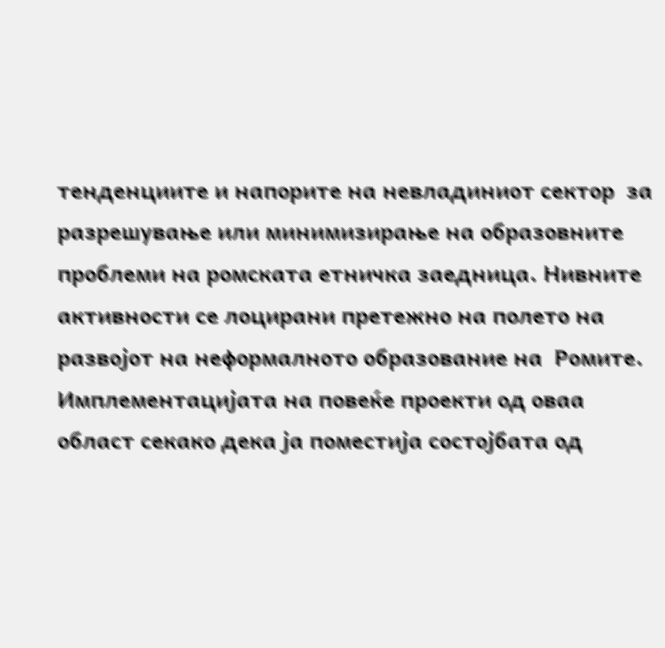тенденциите и напорите на невладиниот сектор  за разрешување или минимизирање на образовните проблеми на ромската етничка заедница. Нивните активности се лоцирани претежно на полето на развојот на неформалното образование на  Ромите. Имплементацијата на повеќе проекти од оваа област секако дека ја поместија состојбата од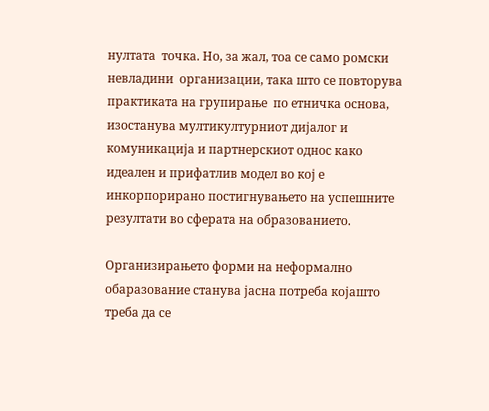нултата  точка. Но, за жал, тоа се само ромски невладини  организации, така што се повторува  практиката на групирање  по етничка основа, изостанува мултикултурниот дијалог и комуникација и партнерскиот однос како идеален и прифатлив модел во кој е инкорпорирано постигнувањето на успешните резултати во сферата на образованието.

Организирањето форми на неформално обаразование станува јасна потреба којашто треба да се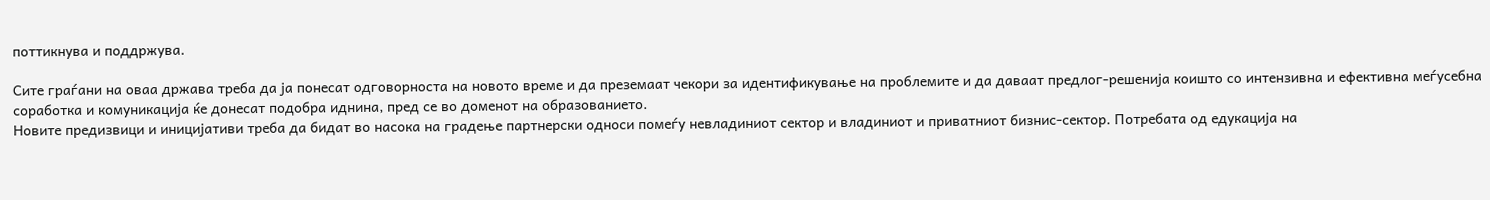поттикнува и поддржува.

Сите граѓани на оваа држава треба да ја понесат одговорноста на новото време и да преземаат чекори за идентификување на проблемите и да даваат предлог-решенија коишто со интензивна и ефективна меѓусебна соработка и комуникација ќе донесат подобра иднина, пред сe во доменот на образованието.
Новите предизвици и иницијативи треба да бидат во насока на градење партнерски односи помеѓу невладиниот сектор и владиниот и приватниот бизнис-сектор. Потребата од едукација на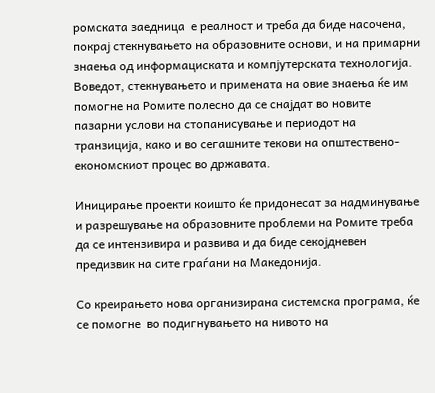ромската заедница  е реалност и треба да биде насочена, покрај стекнувањето на образовните основи, и на примарни знаења од информациската и компјутерската технологија. Воведот, стекнувањето и примената на овие знаења ќе им помогне на Ромите полесно да се снајдат во новите пазарни услови на стопанисување и периодот на транзиција, како и во сегашните текови на општествено-економскиот процес во државата.

Иницирање проекти коишто ќе придонесат за надминување и разрешување на образовните проблеми на Ромите треба да се интензивира и развива и да биде секојдневен предизвик на сите граѓани на Македонија.

Со креирањето нова организирана системска програма, ќе се помогне  во подигнувањето на нивото на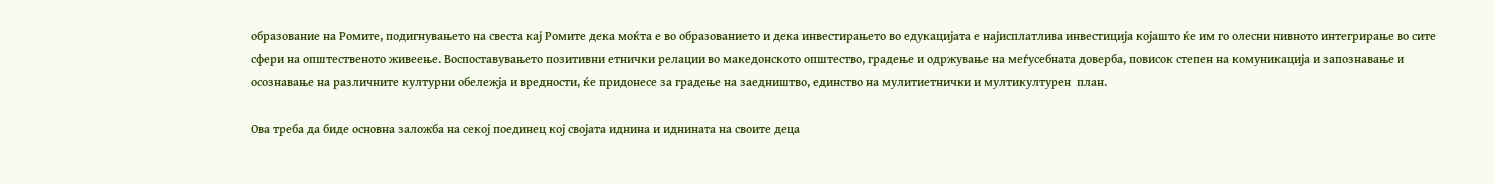образование на Ромите, подигнувањето на свеста кај Ромите дека моќта е во образованието и дека инвестирањето во едукацијата е најисплатлива инвестиција којашто ќе им го олесни нивното интегрирање во сите сфери на општественото живеење. Воспоставувањето позитивни етнички релации во македонското општество, градење и одржување на меѓусебната доверба, повисок степен на комуникација и запознавање и осознавање на различните културни обележја и вредности, ќе придонесе за градење на заедништво, единство на мулитиетнички и мултикултурен  план.

Ова треба да биде основна заложба на секој поединец кој својата иднина и иднината на своите деца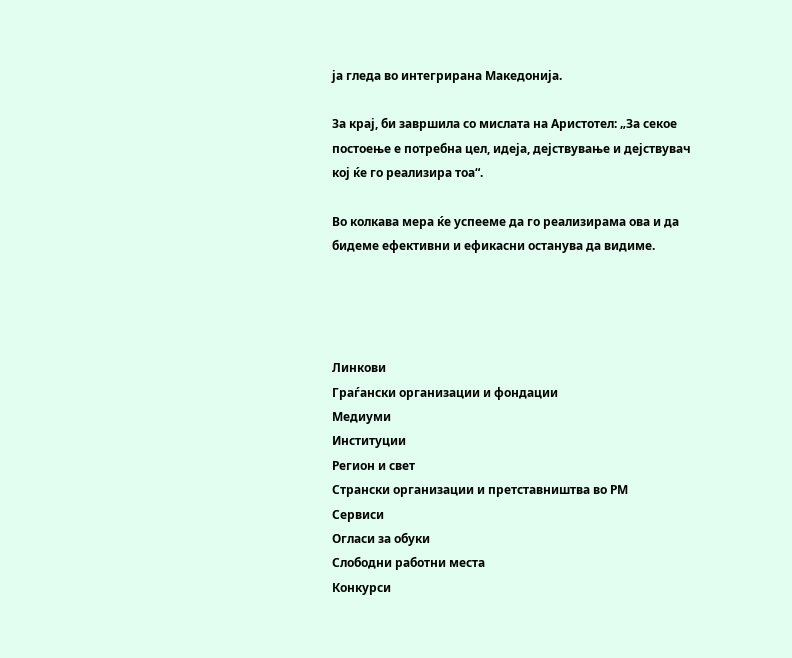ја гледа во интегрирана Македонија.

За крај, би завршила со мислата на Аристотел: „За секое постоење е потребна цел, идеја, дејствување и дејствувач кој ќе го реализира тоа“.

Во колкава мера ќе успееме да го реализирама ова и да бидеме ефективни и ефикасни останува да видиме.




Линкови
Граѓански организации и фондации
Медиуми
Институции
Регион и свет
Странски организации и претставништва во РМ
Сервиси
Огласи за обуки
Слободни работни места
Конкурси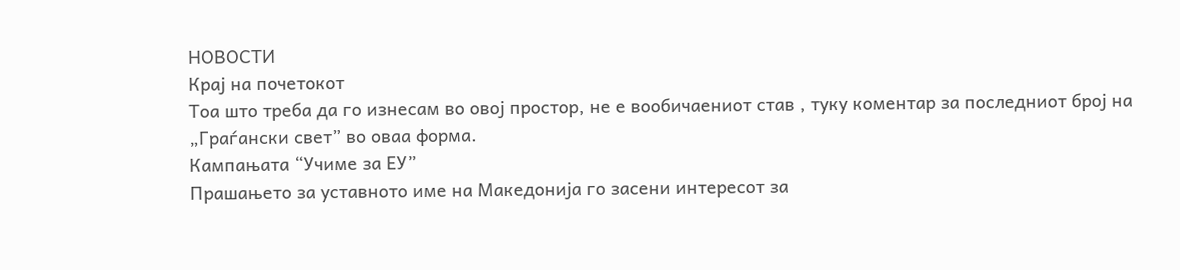НОВОСТИ
Крај на почетокот
Тоа што треба да го изнесам во овој простор, не е вообичаениот став , туку коментар за последниот број на „Граѓански свет” во оваа форма.
Кампањата “Учиме за ЕУ”
Прашањето за уставното име на Македонија го засени интересот за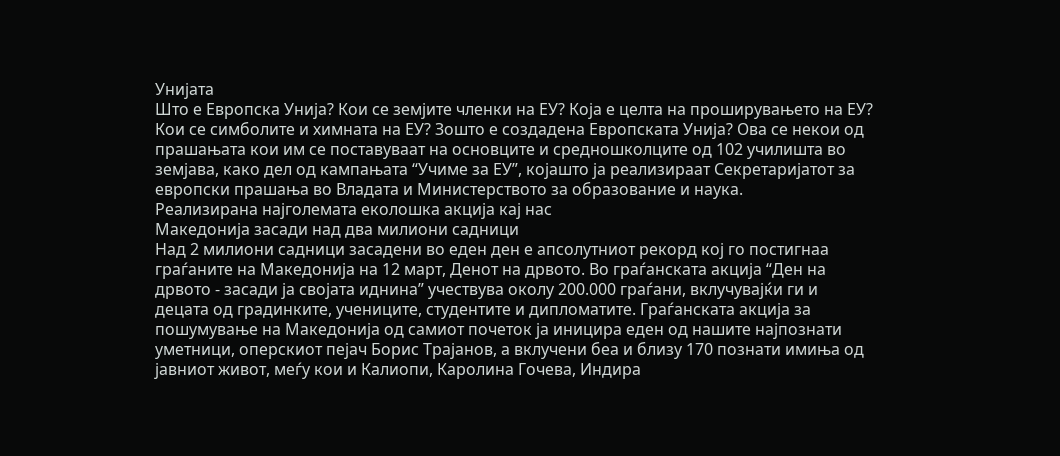Унијата
Што е Европска Унија? Кои се земјите членки на ЕУ? Која е целта на проширувањето на ЕУ? Кои се симболите и химната на ЕУ? Зошто е создадена Европската Унија? Ова се некои од прашањата кои им се поставуваат на основците и средношколците од 102 училишта во земјава, како дел од кампањата “Учиме за ЕУ”, којашто ја реализираат Секретаријатот за европски прашања во Владата и Министерството за образование и наука.
Реализирана најголемата еколошка акција кај нас
Македонија засади над два милиони садници
Над 2 милиони садници засадени во еден ден е апсолутниот рекорд кој го постигнаа граѓаните на Македонија на 12 март, Денот на дрвото. Во граѓанската акција “Ден на дрвото - засади ја својата иднина” учествува околу 200.000 граѓани, вклучувајќи ги и децата од градинките, учениците, студентите и дипломатите. Граѓанската акција за пошумување на Македонија од самиот почеток ја иницира еден од нашите најпознати уметници, оперскиот пејач Борис Трајанов, а вклучени беа и близу 170 познати имиња од јавниот живот, меѓу кои и Калиопи, Каролина Гочева, Индира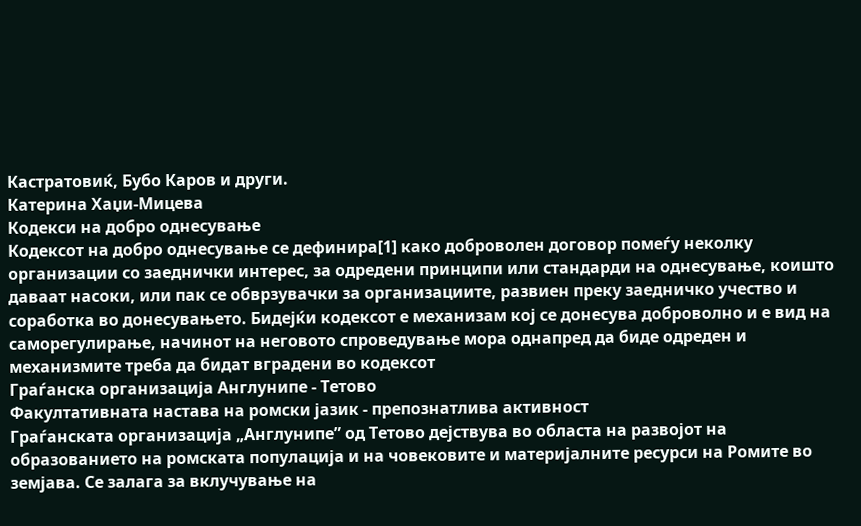Кастратовиќ, Бубо Каров и други.
Катерина Хаџи-Мицева
Кодекси на добро однесување
Кодексот на добро однесување се дефинира[1] како доброволен договор помеѓу неколку организации со заеднички интерес, за одредени принципи или стандарди на однесување, коишто даваат насоки, или пак се обврзувачки за организациите, развиен преку заедничко учество и соработка во донесувањето. Бидејќи кодексот е механизам кој се донесува доброволно и е вид на саморегулирање, начинот на неговото спроведување мора однапред да биде одреден и механизмите треба да бидат вградени во кодексот
Граѓанска организација Англунипе - Тетово
Факултативната настава на ромски јазик - препознатлива активност
Граѓанската организација „Англунипе” од Тетово дејствува во областа на развојот на образованието на ромската популација и на човековите и материјалните ресурси на Ромите во земјава. Се залага за вклучување на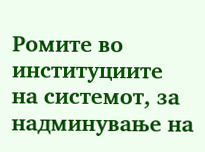Ромите во институциите на системот, за надминување на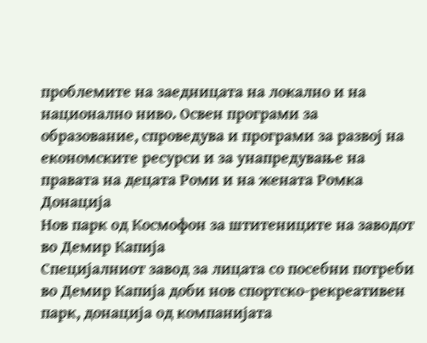проблемите на заедницата на локално и на национално ниво. Освен програми за образование, спроведува и програми за развој на економските ресурси и за унапредување на правата на децата Роми и на жената Ромка
Донација
Нов парк од Космофон за штитениците на заводот во Демир Капија
Специјалниот завод за лицата со посебни потреби во Демир Капија доби нов спортско-рекреативен парк, донација од компанијата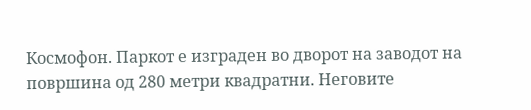Космофон. Паркот е изграден во дворот на заводот на површина од 280 метри квадратни. Неговите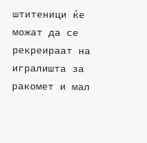штитеници ќе можат да се рекреираат на игралишта за ракомет и мал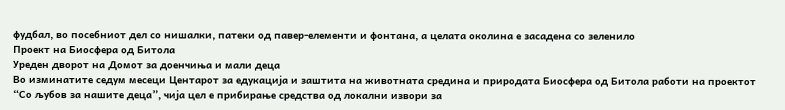фудбал, во посебниот дел со нишалки, патеки од павер-елементи и фонтана, а целата околина е засадена со зеленило
Проект на Биосфера од Битола
Уреден дворот на Домот за доенчиња и мали деца
Во изминатите седум месеци Центарот за едукација и заштита на животната средина и природата Биосфера од Битола работи на проектот “Со љубов за нашите деца”, чија цел е прибирање средства од локални извори за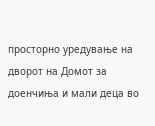просторно уредување на дворот на Домот за доенчиња и мали деца во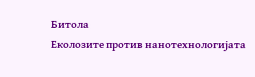Битола
Еколозите против нанотехнологијата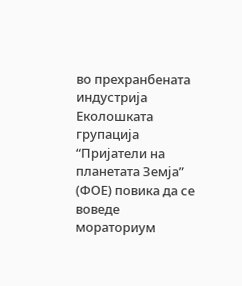во прехранбената индустрија
Еколошката групација “Пријатели на планетата Земја” (ФОЕ) повика да се воведе мораториум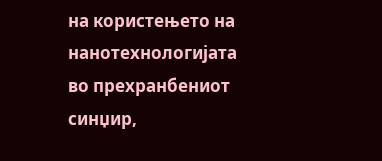на користењето на нанотехнологијата во прехранбениот синџир,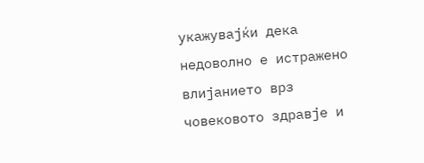укажувајќи дека недоволно е истражено влијанието врз човековото здравје и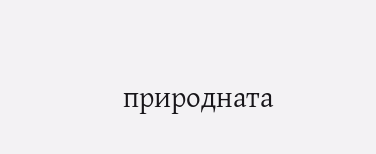природната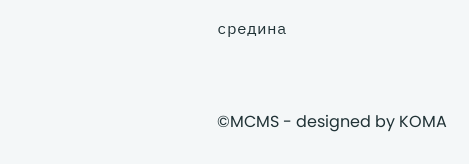средина


©MCMS - designed by KOMA